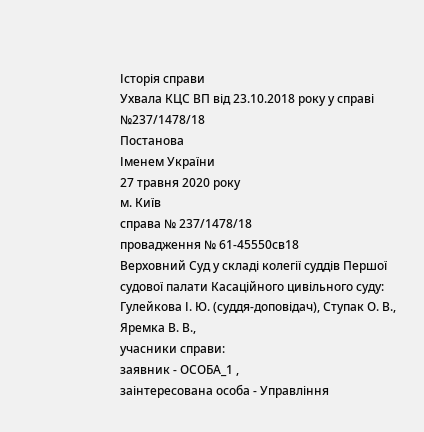Історія справи
Ухвала КЦС ВП від 23.10.2018 року у справі №237/1478/18
Постанова
Іменем України
27 травня 2020 року
м. Київ
справа № 237/1478/18
провадження № 61-45550св18
Верховний Суд у складі колегії суддів Першої судової палати Касаційного цивільного суду: Гулейкова І. Ю. (суддя-доповідач), Ступак О. В., Яремка В. В.,
учасники справи:
заявник - ОСОБА_1 ,
заінтересована особа - Управління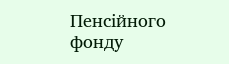Пенсійного фонду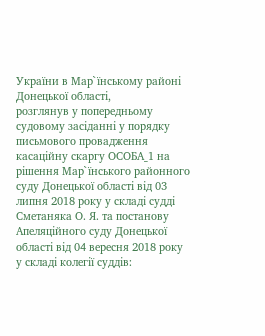України в Мар`їнському районі Донецької області,
розглянув у попередньому судовому засіданні у порядку письмового провадження касаційну скаргу ОСОБА_1 на рішення Мар`їнського районного суду Донецької області від 03 липня 2018 року у складі судді Сметаняка О. Я. та постанову Апеляційного суду Донецької області від 04 вересня 2018 року у складі колегії суддів: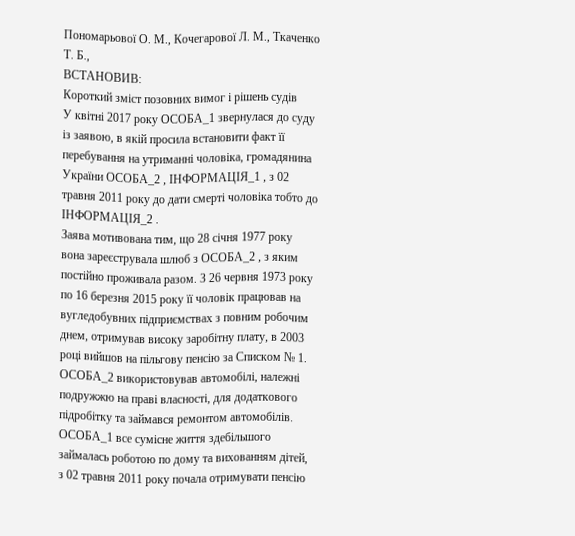Пономарьової О. М., Кочегарової Л. М., Ткаченко Т. Б.,
ВСТАНОВИВ:
Короткий зміст позовних вимог і рішень судів
У квітні 2017 року ОСОБА_1 звернулася до суду із заявою, в якій просила встановити факт її перебування на утриманні чоловіка, громадянина України ОСОБА_2 , ІНФОРМАЦІЯ_1 , з 02 травня 2011 року до дати смерті чоловіка тобто до ІНФОРМАЦІЯ_2 .
Заява мотивована тим, що 28 січня 1977 року вона зареєструвала шлюб з ОСОБА_2 , з яким постійно проживала разом. З 26 червня 1973 року по 16 березня 2015 року її чоловік працював на вугледобувних підприємствах з повним робочим днем, отримував високу заробітну плату, в 2003 році вийшов на пільгову пенсію за Списком № 1. ОСОБА_2 використовував автомобілі, належні подружжю на праві власності, для додаткового підробітку та займався ремонтом автомобілів. ОСОБА_1 все сумісне життя здебільшого займалась роботою по дому та вихованням дітей, з 02 травня 2011 року почала отримувати пенсію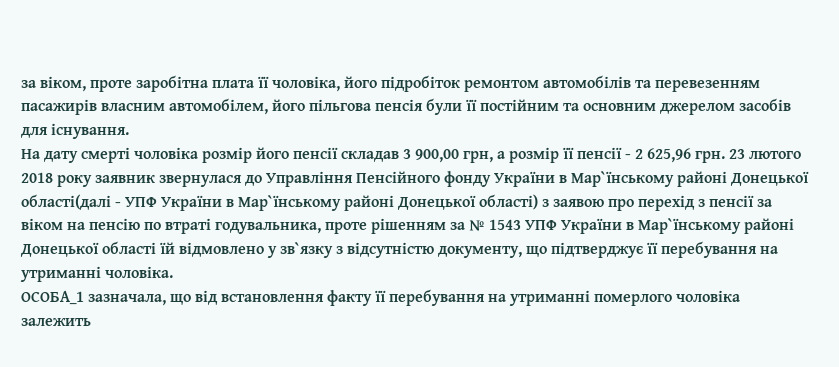за віком, проте заробітна плата її чоловіка, його підробіток ремонтом автомобілів та перевезенням пасажирів власним автомобілем, його пільгова пенсія були її постійним та основним джерелом засобів для існування.
На дату смерті чоловіка розмір його пенсії складав 3 900,00 грн, а розмір її пенсії - 2 625,96 грн. 23 лютого 2018 року заявник звернулася до Управління Пенсійного фонду України в Мар`їнському районі Донецької області(далі - УПФ України в Мар`їнському районі Донецької області) з заявою про перехід з пенсії за віком на пенсію по втраті годувальника, проте рішенням за № 1543 УПФ України в Мар`їнському районі Донецької області їй відмовлено у зв`язку з відсутністю документу, що підтверджує її перебування на утриманні чоловіка.
ОСОБА_1 зазначала, що від встановлення факту її перебування на утриманні померлого чоловіка залежить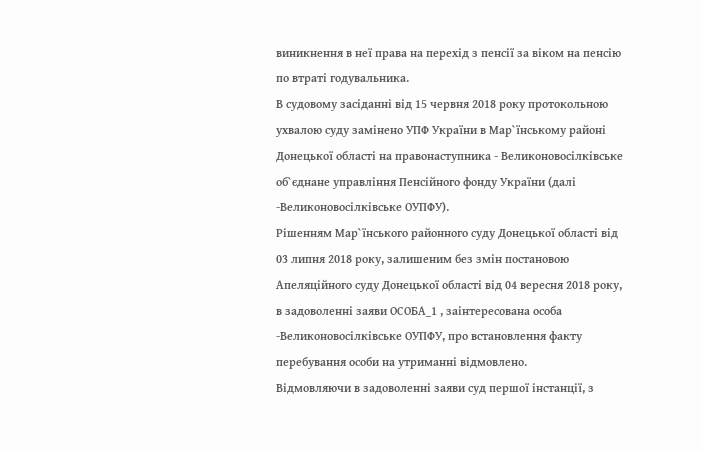виникнення в неї права на перехід з пенсії за віком на пенсію по втраті годувальника.
В судовому засіданні від 15 червня 2018 року протокольною ухвалою суду замінено УПФ України в Мар`їнському районі Донецької області на правонаступника - Великоновосілківське об`єднане управління Пенсійного фонду України (далі -Великоновосілківське ОУПФУ).
Рішенням Мар`їнського районного суду Донецької області від 03 липня 2018 року, залишеним без змін постановою Апеляційного суду Донецької області від 04 вересня 2018 року, в задоволенні заяви ОСОБА_1 , заінтересована особа -Великоновосілківське ОУПФУ, про встановлення факту перебування особи на утриманні відмовлено.
Відмовляючи в задоволенні заяви суд першої інстанції, з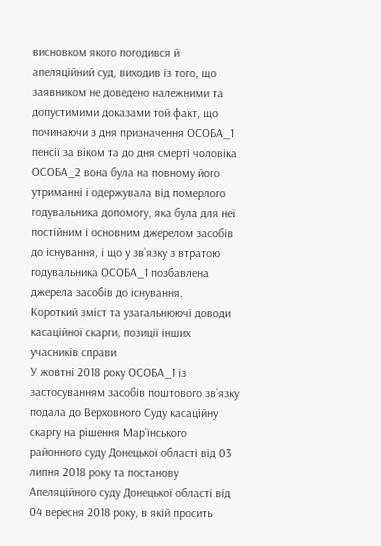висновком якого погодився й апеляційний суд, виходив із того, що заявником не доведено належними та допустимими доказами той факт, що починаючи з дня призначення ОСОБА_1 пенсії за віком та до дня смерті чоловіка ОСОБА_2 вона була на повному його утриманні і одержувала від померлого годувальника допомогу, яка була для неї постійним і основним джерелом засобів до існування, і що у зв`язку з втратою годувальника ОСОБА_1 позбавлена джерела засобів до існування.
Короткий зміст та узагальнюючі доводи касаційної скарги, позиції інших учасників справи
У жовтні 2018 року ОСОБА_1 із застосуванням засобів поштового зв`язку подала до Верховного Суду касаційну скаргу на рішення Мар`їнського районного суду Донецької області від 03 липня 2018 року та постанову Апеляційного суду Донецької області від 04 вересня 2018 року, в якій просить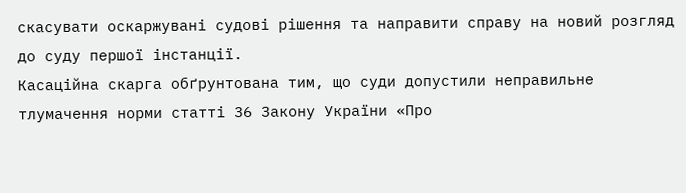скасувати оскаржувані судові рішення та направити справу на новий розгляд до суду першої інстанції.
Касаційна скарга обґрунтована тим, що суди допустили неправильне тлумачення норми статті 36 Закону України «Про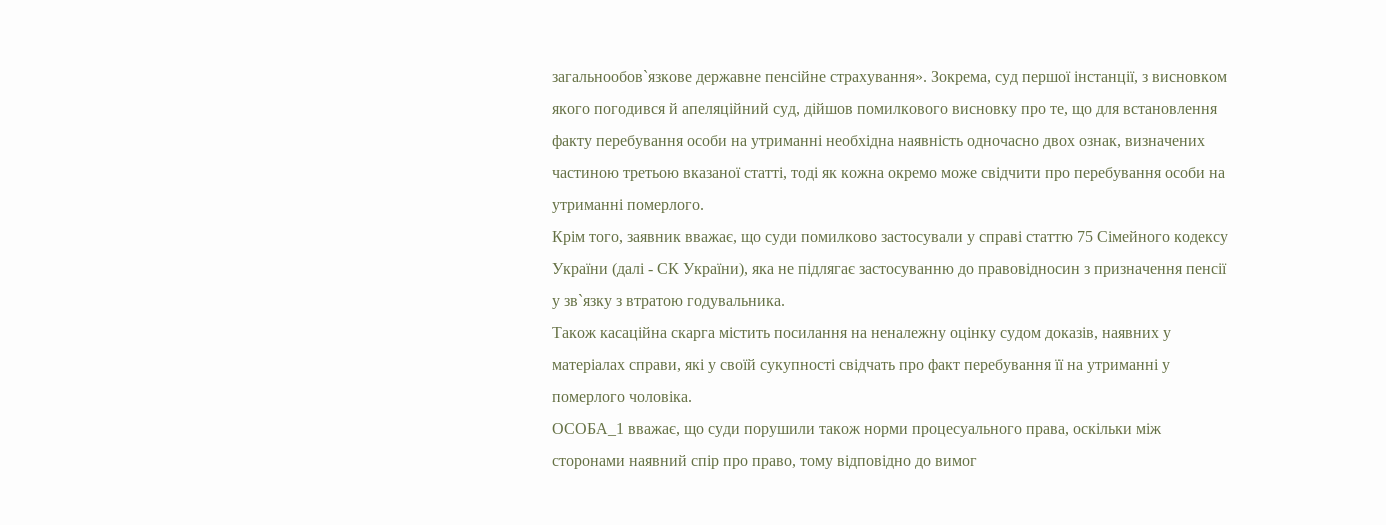загальнообов`язкове державне пенсійне страхування». Зокрема, суд першої інстанції, з висновком якого погодився й апеляційний суд, дійшов помилкового висновку про те, що для встановлення факту перебування особи на утриманні необхідна наявність одночасно двох ознак, визначених частиною третьою вказаної статті, тоді як кожна окремо може свідчити про перебування особи на утриманні померлого.
Крім того, заявник вважає, що суди помилково застосували у справі статтю 75 Сімейного кодексу України (далі - СК України), яка не підлягає застосуванню до правовідносин з призначення пенсії у зв`язку з втратою годувальника.
Також касаційна скарга містить посилання на неналежну оцінку судом доказів, наявних у матеріалах справи, які у своїй сукупності свідчать про факт перебування її на утриманні у померлого чоловіка.
ОСОБА_1 вважає, що суди порушили також норми процесуального права, оскільки між сторонами наявний спір про право, тому відповідно до вимог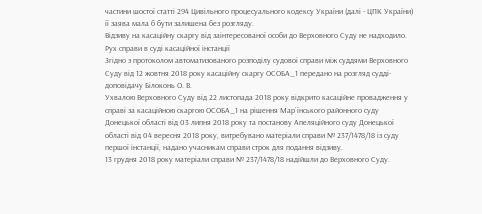частини шостої статті 294 Цивільного процесуального кодексу України (далі - ЦПК України) її заява мала б бути залишена без розгляду.
Відзиву на касаційну скаргу від заінтересованої особи до Верховного Суду не надходило.
Рух справи в суді касаційної інстанції
Згідно з протоколом автоматизованого розподілу судової справи між суддями Верховного Суду від 12 жовтня 2018 року касаційну скаргу ОСОБА_1 передано на розгляд судді-доповідачу Білоконь О. В.
Ухвалою Верховного Суду від 22 листопада 2018 року відкрито касаційне провадження у справі за касаційною скаргою ОСОБА_1 на рішення Мар`їнського районного суду Донецької області від 03 липня 2018 року та постанову Апеляційного суду Донецької області від 04 вересня 2018 року, витребувано матеріали справи № 237/1478/18 із суду першої інстанції, надано учасникам справи строк для подання відзиву.
13 грудня 2018 року матеріали справи № 237/1478/18 надійшли до Верховного Суду.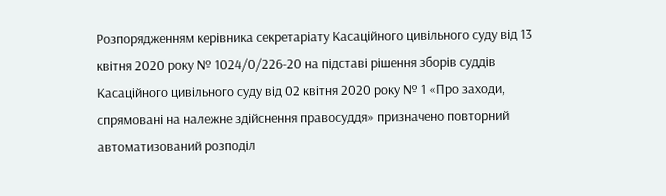Розпорядженням керівника секретаріату Касаційного цивільного суду від 13 квітня 2020 року № 1024/0/226-20 на підставі рішення зборів суддів Касаційного цивільного суду від 02 квітня 2020 року № 1 «Про заходи, спрямовані на належне здійснення правосуддя» призначено повторний автоматизований розподіл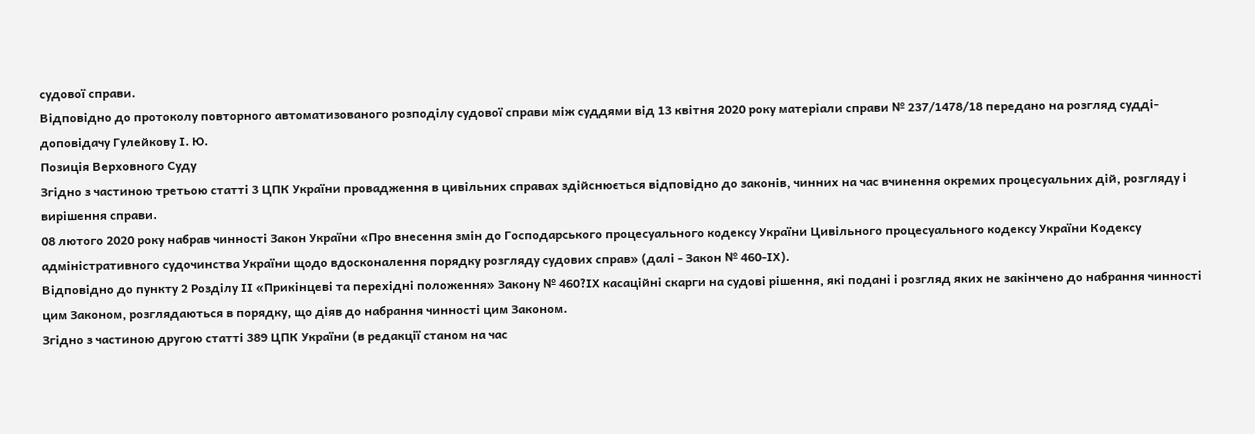судової справи.
Відповідно до протоколу повторного автоматизованого розподілу судової справи між суддями від 13 квітня 2020 року матеріали справи № 237/1478/18 передано на розгляд судді-доповідачу Гулейкову І. Ю.
Позиція Верховного Суду
Згідно з частиною третьою статті 3 ЦПК України провадження в цивільних справах здійснюється відповідно до законів, чинних на час вчинення окремих процесуальних дій, розгляду і вирішення справи.
08 лютого 2020 року набрав чинності Закон України «Про внесення змін до Господарського процесуального кодексу України Цивільного процесуального кодексу України Кодексу адміністративного судочинства України щодо вдосконалення порядку розгляду судових справ» (далі - Закон № 460-ІХ).
Відповідно до пункту 2 Розділу ІІ «Прикінцеві та перехідні положення» Закону № 460?ІХ касаційні скарги на судові рішення, які подані і розгляд яких не закінчено до набрання чинності цим Законом, розглядаються в порядку, що діяв до набрання чинності цим Законом.
Згідно з частиною другою статті 389 ЦПК України (в редакції станом на час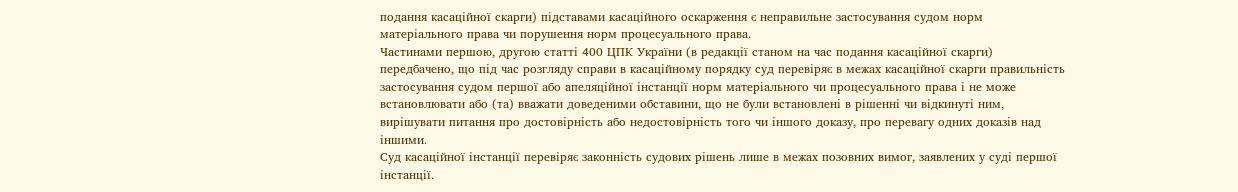подання касаційної скарги) підставами касаційного оскарження є неправильне застосування судом норм матеріального права чи порушення норм процесуального права.
Частинами першою, другою статті 400 ЦПК України (в редакції станом на час подання касаційної скарги) передбачено, що під час розгляду справи в касаційному порядку суд перевіряє в межах касаційної скарги правильність застосування судом першої або апеляційної інстанції норм матеріального чи процесуального права і не може встановлювати або (та) вважати доведеними обставини, що не були встановлені в рішенні чи відкинуті ним, вирішувати питання про достовірність або недостовірність того чи іншого доказу, про перевагу одних доказів над іншими.
Суд касаційної інстанції перевіряє законність судових рішень лише в межах позовних вимог, заявлених у суді першої інстанції.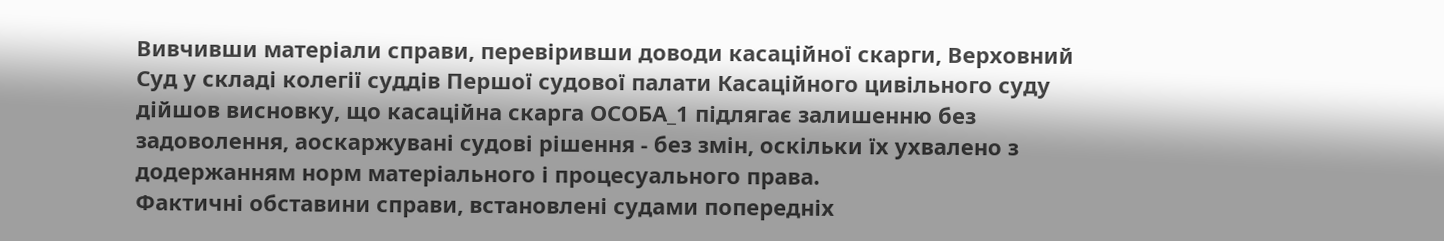Вивчивши матеріали справи, перевіривши доводи касаційної скарги, Верховний Суд у складі колегії суддів Першої судової палати Касаційного цивільного суду дійшов висновку, що касаційна скарга ОСОБА_1 підлягає залишенню без задоволення, аоскаржувані судові рішення - без змін, оскільки їх ухвалено з додержанням норм матеріального і процесуального права.
Фактичні обставини справи, встановлені судами попередніх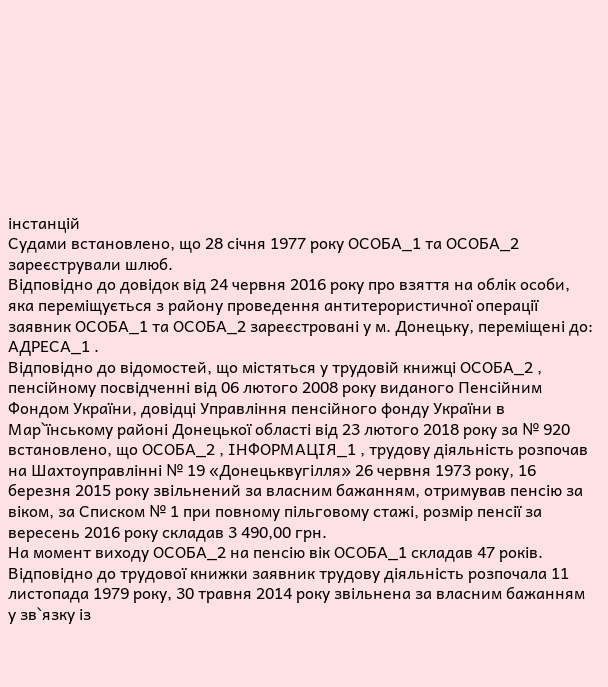інстанцій
Судами встановлено, що 28 січня 1977 року ОСОБА_1 та ОСОБА_2 зареєстрували шлюб.
Відповідно до довідок від 24 червня 2016 року про взяття на облік особи, яка переміщується з району проведення антитерористичної операції заявник ОСОБА_1 та ОСОБА_2 зареєстровані у м. Донецьку, переміщені до: АДРЕСА_1 .
Відповідно до відомостей, що містяться у трудовій книжці ОСОБА_2 , пенсійному посвідченні від 06 лютого 2008 року виданого Пенсійним Фондом України, довідці Управління пенсійного фонду України в Мар`їнському районі Донецької області від 23 лютого 2018 року за № 920 встановлено, що ОСОБА_2 , ІНФОРМАЦІЯ_1 , трудову діяльність розпочав на Шахтоуправлінні № 19 «Донецьквугілля» 26 червня 1973 року, 16 березня 2015 року звільнений за власним бажанням, отримував пенсію за віком, за Списком № 1 при повному пільговому стажі, розмір пенсії за вересень 2016 року складав 3 490,00 грн.
На момент виходу ОСОБА_2 на пенсію вік ОСОБА_1 складав 47 років.
Відповідно до трудової книжки заявник трудову діяльність розпочала 11 листопада 1979 року, 30 травня 2014 року звільнена за власним бажанням у зв`язку із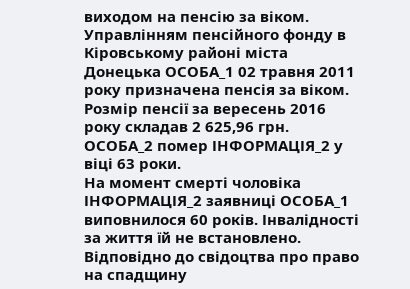виходом на пенсію за віком. Управлінням пенсійного фонду в Кіровському районі міста Донецька ОСОБА_1 02 травня 2011 року призначена пенсія за віком. Розмір пенсії за вересень 2016 року складав 2 625,96 грн.
ОСОБА_2 помер ІНФОРМАЦІЯ_2 у віці 63 роки.
На момент смерті чоловіка ІНФОРМАЦІЯ_2 заявниці ОСОБА_1 виповнилося 60 років. Інвалідності за життя їй не встановлено.
Відповідно до свідоцтва про право на спадщину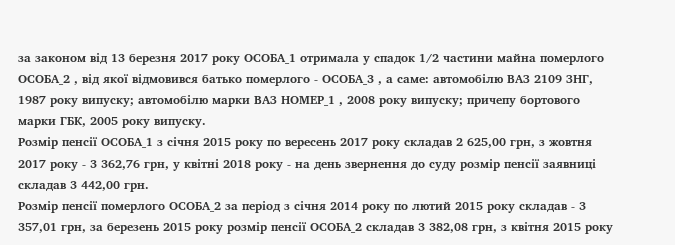за законом від 13 березня 2017 року ОСОБА_1 отримала у спадок 1/2 частини майна померлого ОСОБА_2 , від якої відмовився батько померлого - ОСОБА_3 , а саме: автомобілю ВАЗ 2109 ЗНГ, 1987 року випуску; автомобілю марки ВАЗ НОМЕР_1 , 2008 року випуску; причепу бортового марки ГБК, 2005 року випуску.
Розмір пенсії ОСОБА_1 з січня 2015 року по вересень 2017 року складав 2 625,00 грн, з жовтня 2017 року - 3 362,76 грн, у квітні 2018 року - на день звернення до суду розмір пенсії заявниці складав 3 442,00 грн.
Розмір пенсії померлого ОСОБА_2 за період з січня 2014 року по лютий 2015 року складав - 3 357,01 грн, за березень 2015 року розмір пенсії ОСОБА_2 складав 3 382,08 грн, з квітня 2015 року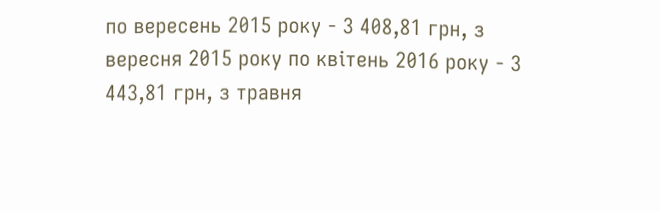по вересень 2015 року - 3 408,81 грн, з вересня 2015 року по квітень 2016 року - 3 443,81 грн, з травня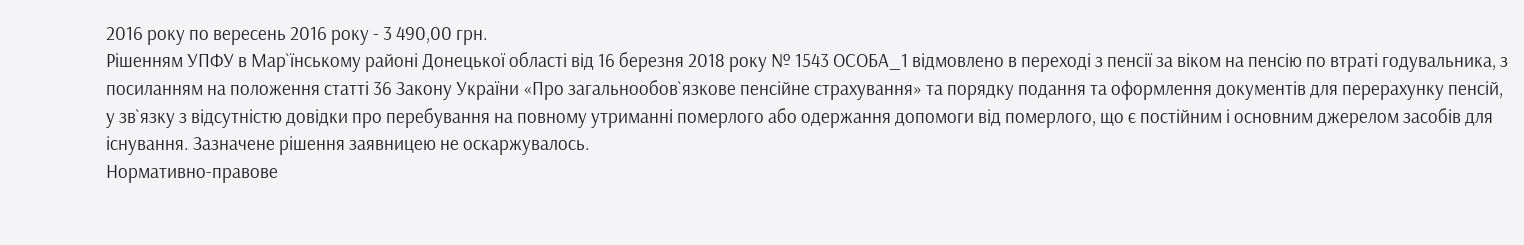2016 року по вересень 2016 року - 3 490,00 грн.
Рішенням УПФУ в Мар`їнському районі Донецької області від 16 березня 2018 року № 1543 ОСОБА_1 відмовлено в переході з пенсії за віком на пенсію по втраті годувальника, з посиланням на положення статті 36 Закону України «Про загальнообов`язкове пенсійне страхування» та порядку подання та оформлення документів для перерахунку пенсій, у зв`язку з відсутністю довідки про перебування на повному утриманні померлого або одержання допомоги від померлого, що є постійним і основним джерелом засобів для існування. Зазначене рішення заявницею не оскаржувалось.
Нормативно-правове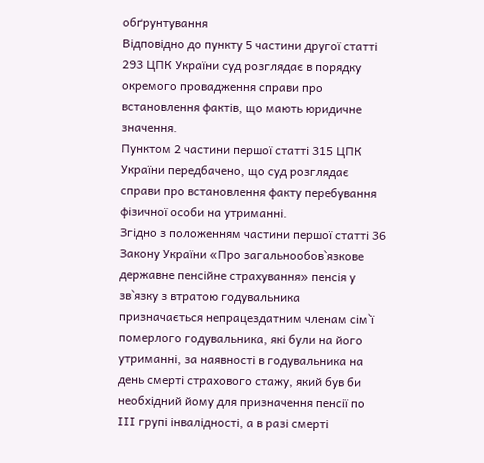обґрунтування
Відповідно до пункту 5 частини другої статті 293 ЦПК України суд розглядає в порядку окремого провадження справи про встановлення фактів, що мають юридичне значення.
Пунктом 2 частини першої статті 315 ЦПК України передбачено, що суд розглядає справи про встановлення факту перебування фізичної особи на утриманні.
Згідно з положенням частини першої статті 36 Закону України «Про загальнообов`язкове державне пенсійне страхування» пенсія у зв`язку з втратою годувальника призначається непрацездатним членам сім`ї померлого годувальника, які були на його утриманні, за наявності в годувальника на день смерті страхового стажу, який був би необхідний йому для призначення пенсії по III групі інвалідності, а в разі смерті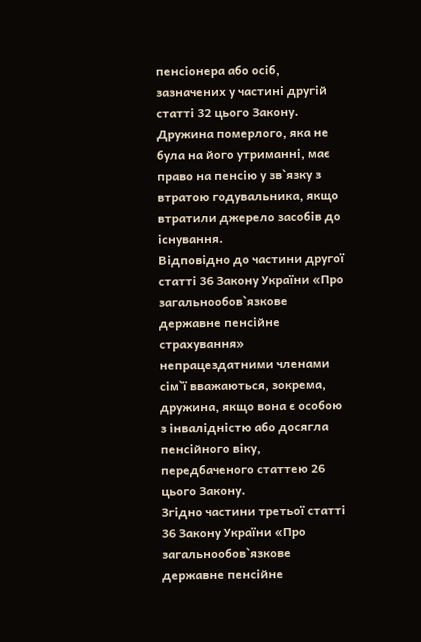пенсіонера або осіб, зазначених у частині другій статті 32 цього Закону.
Дружина померлого, яка не була на його утриманні, має право на пенсію у зв`язку з втратою годувальника, якщо втратили джерело засобів до існування.
Відповідно до частини другої статті 36 Закону України «Про загальнообов`язкове державне пенсійне страхування» непрацездатними членами сім`ї вважаються, зокрема, дружина, якщо вона є особою з інвалідністю або досягла пенсійного віку, передбаченого статтею 26 цього Закону.
Згідно частини третьої статті 36 Закону України «Про загальнообов`язкове державне пенсійне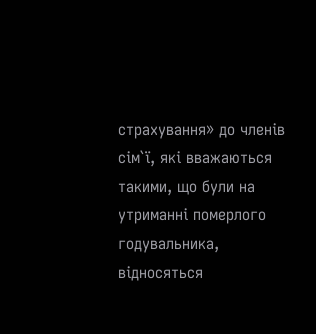страхування» до членів сім`ї, які вважаються такими, що були на утриманні померлого годувальника, відносяться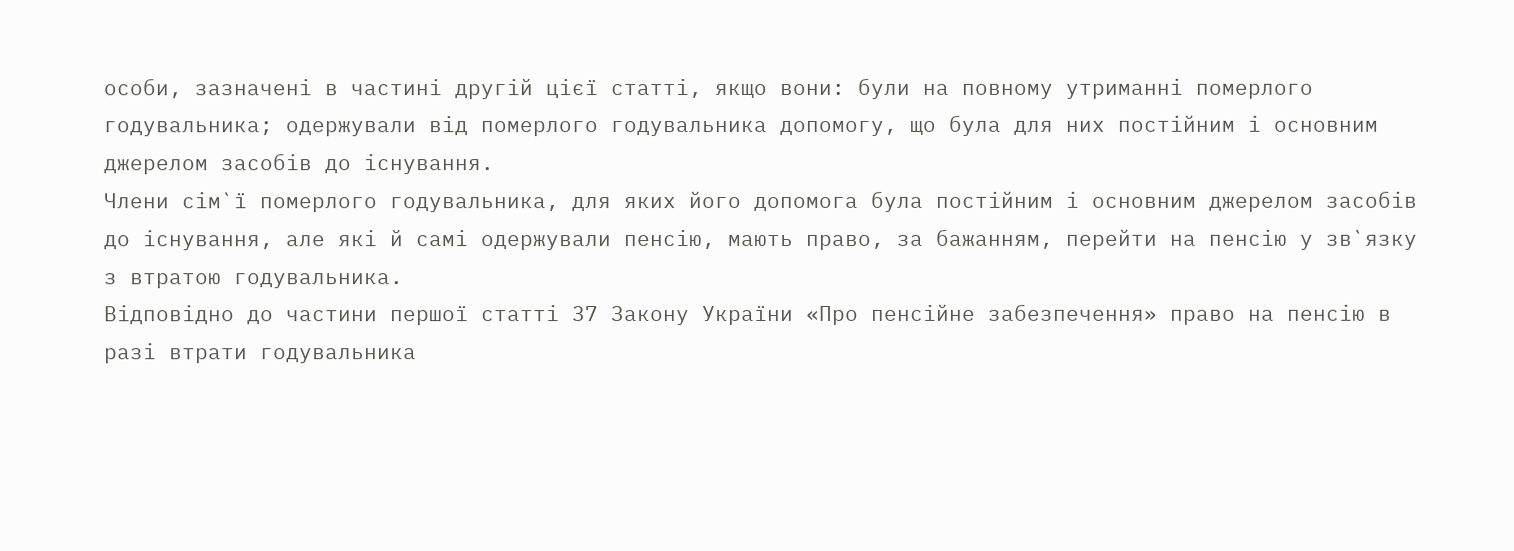особи, зазначені в частині другій цієї статті, якщо вони: були на повному утриманні померлого годувальника; одержували від померлого годувальника допомогу, що була для них постійним і основним джерелом засобів до існування.
Члени сім`ї померлого годувальника, для яких його допомога була постійним і основним джерелом засобів до існування, але які й самі одержували пенсію, мають право, за бажанням, перейти на пенсію у зв`язку з втратою годувальника.
Відповідно до частини першої статті 37 Закону України «Про пенсійне забезпечення» право на пенсію в разі втрати годувальника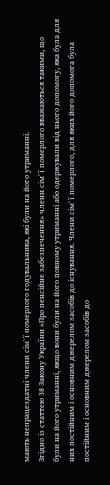мають непрацездатні члени сім`ї померлого годувальника, які були на його утриманні.
Згідно із статтею 38 Закону України «Про пенсійне забезпечення» члени сім`ї померлого вважаються такими, що були на його утриманні, якщо вони були на його повному утриманні або одержували від нього допомогу, яка була для них постійним і основним джерелом засобів до існування. Члени сім`ї померлого, для яких його допомога була постійним і основним джерелом засобів до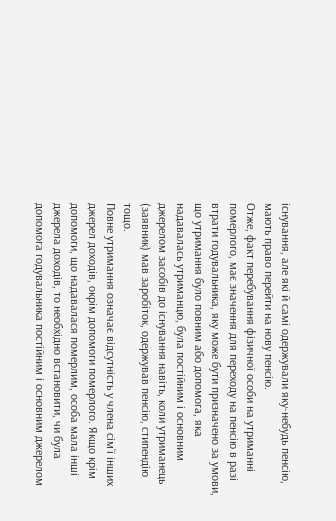існування, але які й самі одержували яку-небудь пенсію, мають право перейти на нову пенсію.
Отже, факт перебування фізичної особи на утриманні померлого, має значення для переходу на пенсію в разі втрати годувальника, яку може бути призначено за умови, що утримання було повним або допомога, яка надавалась утриманцю, була постійним і основним джерелом засобів до існування навіть, коли утриманець (заявник) мав заробіток, одержував пенсію, стипендію тощо.
Повне утримання означає відсутність у члена сім`ї інших джерел доходів, окрім допомоги померлого. Якщо крім допомоги, що надавалася померлим, особа мала інші джерела доходів, то необхідно встановити, чи була допомога годувальника постійним і основним джерелом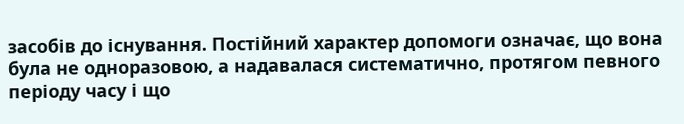засобів до існування. Постійний характер допомоги означає, що вона була не одноразовою, а надавалася систематично, протягом певного періоду часу і що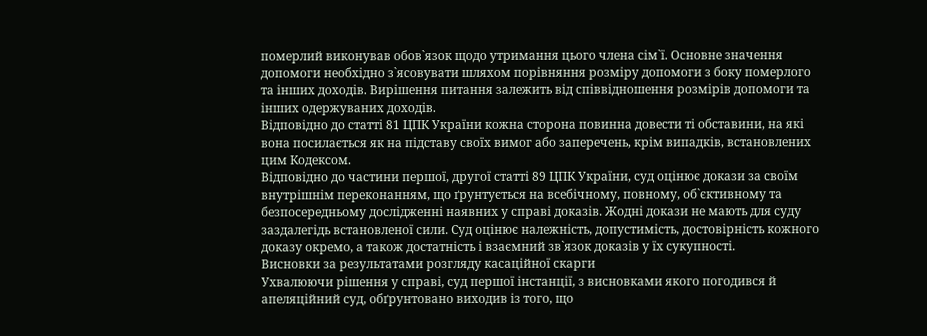померлий виконував обов`язок щодо утримання цього члена сім`ї. Основне значення допомоги необхідно з`ясовувати шляхом порівняння розміру допомоги з боку померлого та інших доходів. Вирішення питання залежить від співвідношення розмірів допомоги та інших одержуваних доходів.
Відповідно до статті 81 ЦПК України кожна сторона повинна довести ті обставини, на які вона посилається як на підставу своїх вимог або заперечень, крім випадків, встановлених цим Кодексом.
Відповідно до частини першої, другої статті 89 ЦПК України, суд оцінює докази за своїм внутрішнім переконанням, що ґрунтується на всебічному, повному, об`єктивному та безпосередньому дослідженні наявних у справі доказів. Жодні докази не мають для суду заздалегідь встановленої сили. Суд оцінює належність, допустимість, достовірність кожного доказу окремо, а також достатність і взаємний зв`язок доказів у їх сукупності.
Висновки за результатами розгляду касаційної скарги
Ухвалюючи рішення у справі, суд першої інстанції, з висновками якого погодився й апеляційний суд, обґрунтовано виходив із того, що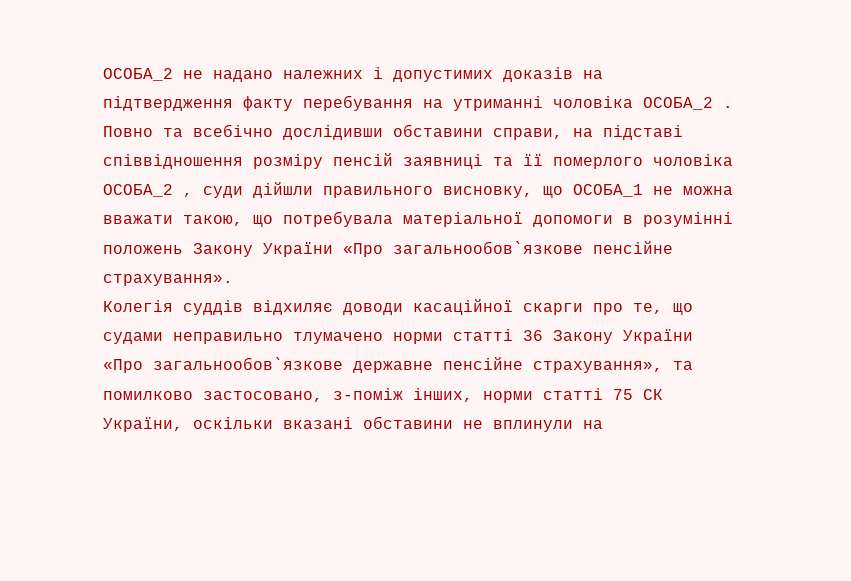ОСОБА_2 не надано належних і допустимих доказів на підтвердження факту перебування на утриманні чоловіка ОСОБА_2 .
Повно та всебічно дослідивши обставини справи, на підставі співвідношення розміру пенсій заявниці та її померлого чоловіка ОСОБА_2 , суди дійшли правильного висновку, що ОСОБА_1 не можна вважати такою, що потребувала матеріальної допомоги в розумінні положень Закону України «Про загальнообов`язкове пенсійне страхування».
Колегія суддів відхиляє доводи касаційної скарги про те, що судами неправильно тлумачено норми статті 36 Закону України «Про загальнообов`язкове державне пенсійне страхування», та помилково застосовано, з-поміж інших, норми статті 75 СК України, оскільки вказані обставини не вплинули на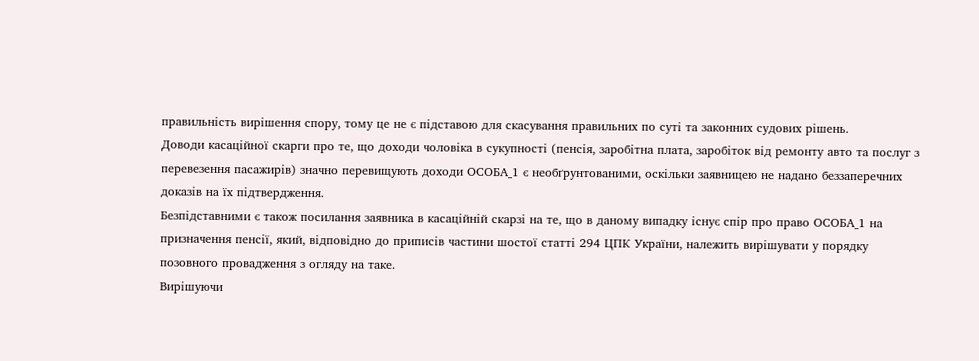правильність вирішення спору, тому це не є підставою для скасування правильних по суті та законних судових рішень.
Доводи касаційної скарги про те, що доходи чоловіка в сукупності (пенсія, заробітна плата, заробіток від ремонту авто та послуг з перевезення пасажирів) значно перевищують доходи ОСОБА_1 є необґрунтованими, оскільки заявницею не надано беззаперечних доказів на їх підтвердження.
Безпідставними є також посилання заявника в касаційній скарзі на те, що в даному випадку існує спір про право ОСОБА_1 на призначення пенсії, який, відповідно до приписів частини шостої статті 294 ЦПК України, належить вирішувати у порядку позовного провадження з огляду на таке.
Вирішуючи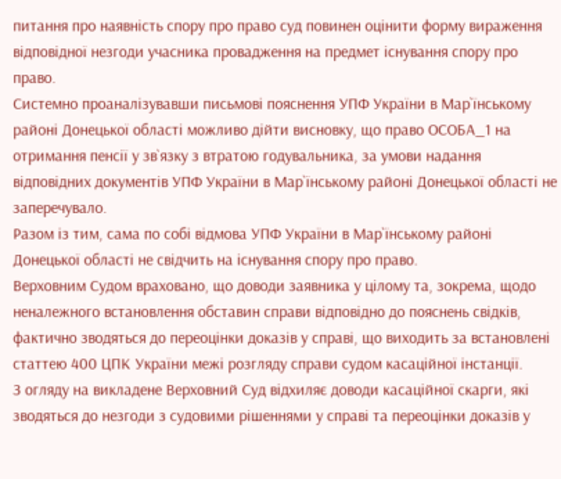питання про наявність спору про право суд повинен оцінити форму вираження відповідної незгоди учасника провадження на предмет існування спору про право.
Системно проаналізувавши письмові пояснення УПФ України в Мар`їнському районі Донецької області можливо дійти висновку, що право ОСОБА_1 на отримання пенсії у зв`язку з втратою годувальника, за умови надання відповідних документів УПФ України в Мар`їнському районі Донецької області не заперечувало.
Разом із тим, сама по собі відмова УПФ України в Мар`їнському районі Донецької області не свідчить на існування спору про право.
Верховним Судом враховано, що доводи заявника у цілому та, зокрема, щодо неналежного встановлення обставин справи відповідно до пояснень свідків, фактично зводяться до переоцінки доказів у справі, що виходить за встановлені статтею 400 ЦПК України межі розгляду справи судом касаційної інстанції.
З огляду на викладене Верховний Суд відхиляє доводи касаційної скарги, які зводяться до незгоди з судовими рішеннями у справі та переоцінки доказів у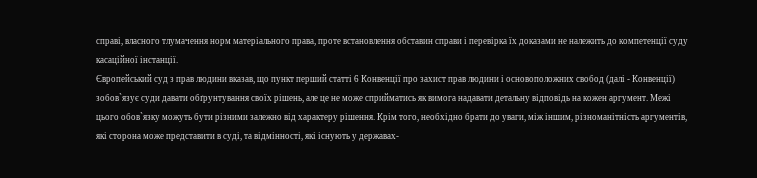справі, власного тлумачення норм матеріального права, проте встановлення обставин справи і перевірка їх доказами не належить до компетенції суду касаційної інстанції.
Європейський суд з прав людини вказав, що пункт перший статті 6 Конвенції про захист прав людини і основоположних свобод (далі - Конвенції) зобов`язує суди давати обґрунтування своїх рішень, але це не може сприйматись як вимога надавати детальну відповідь на кожен аргумент. Межі цього обов`язку можуть бути різними залежно від характеру рішення. Крім того, необхідно брати до уваги, між іншим, різноманітність аргументів, які сторона може представити в суді, та відмінності, які існують у державах-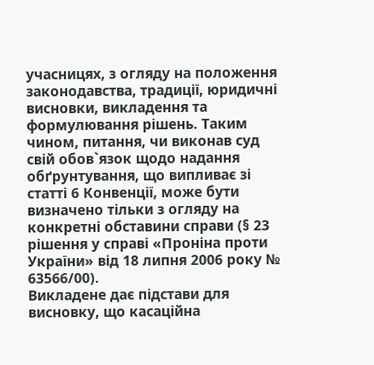учасницях, з огляду на положення законодавства, традиції, юридичні висновки, викладення та формулювання рішень. Таким чином, питання, чи виконав суд свій обов`язок щодо надання обґрунтування, що випливає зі статті 6 Конвенції, може бути визначено тільки з огляду на конкретні обставини справи (§ 23 рішення у справі «Проніна проти України» від 18 липня 2006 року № 63566/00).
Викладене дає підстави для висновку, що касаційна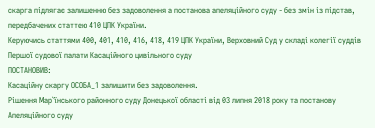скарга підлягає залишенню без задоволення а постанова апеляційного суду - без змін із підстав, передбачених статтею 410 ЦПК України.
Керуючись статтями 400, 401, 410, 416, 418, 419 ЦПК України, Верховний Суд у складі колегії суддів Першої судової палати Касаційного цивільного суду
ПОСТАНОВИВ:
Касаційну скаргу ОСОБА_1 залишити без задоволення.
Рішення Мар`їнського районного суду Донецької області від 03 липня 2018 року та постанову Апеляційного суду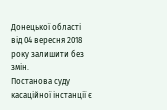Донецької області від 04 вересня 2018 року залишити без змін.
Постанова суду касаційної інстанції є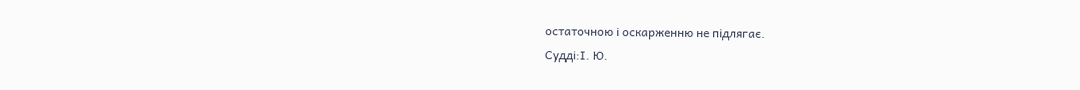остаточною і оскарженню не підлягає.
Судді:І. Ю.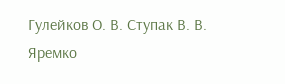Гулейков О. В. Ступак В. В. Яремко